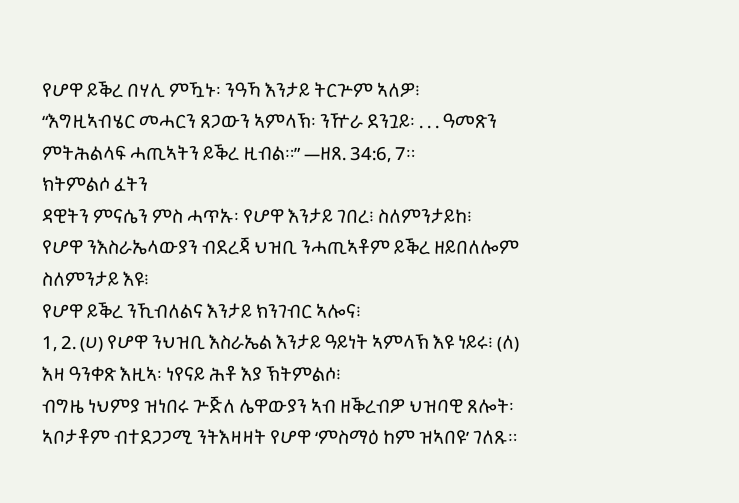የሆዋ ይቕረ በሃሊ ምዃኑ፡ ንዓኻ እንታይ ትርጕም ኣለዎ፧
“እግዚኣብሄር መሓርን ጸጋውን ኣምላኽ፡ ንዅራ ደንጓይ፡ . . . ዓመጽን ምትሕልላፍ ሓጢኣትን ይቕረ ዚብል።” —ዘጸ. 34:6, 7።
ክትምልሶ ፈትን
ዳዊትን ምናሴን ምስ ሓጥኡ፡ የሆዋ እንታይ ገበረ፧ ስለምንታይከ፧
የሆዋ ንእስራኤላውያን ብደረጃ ህዝቢ ንሓጢኣቶም ይቕረ ዘይበለሎም ስለምንታይ እዩ፧
የሆዋ ይቕረ ንኺብለልና እንታይ ክንገብር ኣሎና፧
1, 2. (ሀ) የሆዋ ንህዝቢ እስራኤል እንታይ ዓይነት ኣምላኽ እዩ ነይሩ፧ (ለ) እዛ ዓንቀጽ እዚኣ፡ ነየናይ ሕቶ እያ ኽትምልሶ፧
ብግዜ ነህምያ ዝነበሩ ጕጅለ ሌዋውያን ኣብ ዘቕረብዎ ህዝባዊ ጸሎት፡ ኣቦታቶም ብተደጋጋሚ ንትእዛዛት የሆዋ ‘ምስማዕ ከም ዝኣበዩ’ ገለጹ።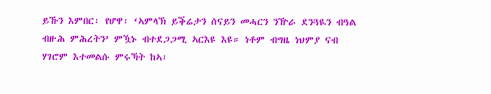ይኹን እምበር፡ የሆዋ፡ ‘ኣምላኽ ይቕሬታን ሰናይን መሓርን ንዅራ ደንጓዪን ብዓል ብዙሕ ምሕረትን’ ምዃኑ ብተደጋጋሚ ኣርእዩ እዩ። ነቶም ብግዜ ነህምያ ናብ ሃገሮም እተመልሱ ምሩኻት ከኣ፡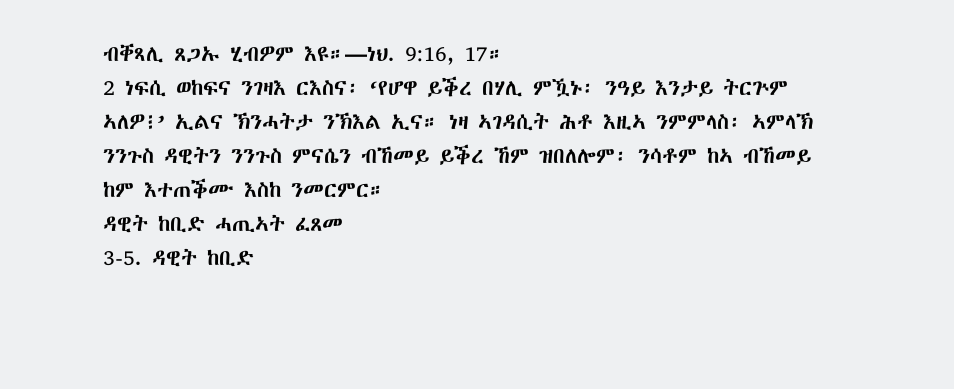ብቐጻሊ ጸጋኡ ሂብዎም እዩ።—ነህ. 9:16, 17።
2 ነፍሲ ወከፍና ንገዛእ ርእስና፡ ‘የሆዋ ይቕረ በሃሊ ምዃኑ፡ ንዓይ እንታይ ትርጕም ኣለዎ፧’ ኢልና ኽንሓትታ ንኽእል ኢና። ነዛ ኣገዳሲት ሕቶ እዚኣ ንምምላስ፡ ኣምላኽ ንንጉስ ዳዊትን ንንጉስ ምናሴን ብኸመይ ይቕረ ኸም ዝበለሎም፡ ንሳቶም ከኣ ብኸመይ ከም እተጠቕሙ እስከ ንመርምር።
ዳዊት ከቢድ ሓጢኣት ፈጸመ
3-5. ዳዊት ከቢድ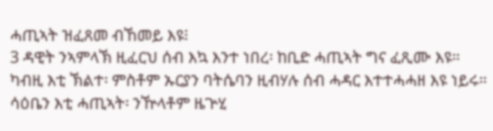ሓጢኣት ዝፈጸመ ብኸመይ እዩ፧
3 ዳዊት ንኣምላኽ ዚፈርህ ሰብ እኳ እንተ ነበረ፡ ከቢድ ሓጢኣት ግና ፈጺሙ እዩ። ካብዚ እቲ ኽልተ፡ ምስቶም ኡርያን ባትሴባን ዚብሃሉ ሰብ ሓዳር እተተሓሓዘ እዩ ነይሩ። ሳዕቤን እቲ ሓጢኣት፡ ንዅላቶም ዜጕሂ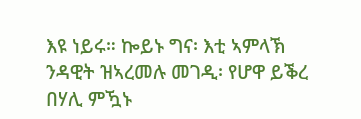እዩ ነይሩ። ኰይኑ ግና፡ እቲ ኣምላኽ ንዳዊት ዝኣረመሉ መገዲ፡ የሆዋ ይቕረ በሃሊ ምዃኑ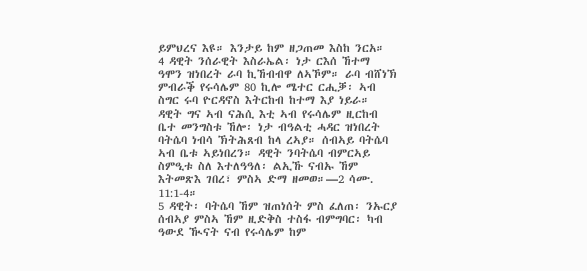ይምህረና እዩ። እንታይ ከም ዘጋጠመ እስከ ንርአ።
4 ዳዊት ንሰራዊት እስራኤል፡ ነታ ርእሰ ኸተማ ዓሞን ዝነበረት ራባ ኪኸብብዋ ለኣኾም። ራባ ብሸነኽ ምብራቕ የሩሳሌም 80 ኪሎ ሜተር ርሒቓ፡ ኣብ ስግር ሩባ ዮርዳኖስ እትርከብ ከተማ እያ ነይራ። ዳዊት ግና ኣብ ናሕሲ እቲ ኣብ የሩሳሌም ዚርከብ ቤተ መንግስቱ ኸሎ፡ ነታ ብዓልቲ ሓዳር ዝነበረት ባትሴባ ነብሳ ኽትሕጸብ ከላ ረኣያ። ሰብኣይ ባትሴባ ኣብ ቤቱ ኣይነበረን። ዳዊት ንባትሴባ ብምርኣይ ስምዒቱ ስለ እተለዓዓለ፡ ልኢኹ ናብኡ ኸም እትመጽእ ገበረ፣ ምስኣ ድማ ዘመወ።—2 ሳሙ. 11:1-4።
5 ዳዊት፡ ባትሴባ ኸም ዝጠነሰት ምስ ፈለጠ፡ ንኡርያ ሰብኣያ ምስኣ ኸም ዚድቅስ ተስፋ ብምግባር፡ ካብ ዓውደ ዂናት ናብ የሩሳሌም ከም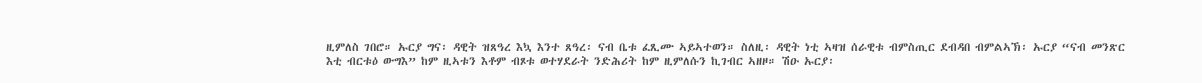ዚምለስ ገበሮ። ኡርያ ግና፡ ዳዊት ዝጸዓረ እኳ እንተ ጸዓረ፡ ናብ ቤቱ ፈጺሙ ኣይኣተወን። ስለዚ፡ ዳዊት ነቲ ኣዛዝ ሰራዊቱ ብምስጢር ደብዳበ ብምልኣኽ፡ ኡርያ “ናብ መንጽር እቲ ብርቱዕ ውግእ” ከም ዚኣቱን እቶም ብጾቱ ወተሃደራት ንድሕሪት ከም ዚምለሱን ኪገብር ኣዘዞ። ሽዑ ኡርያ፡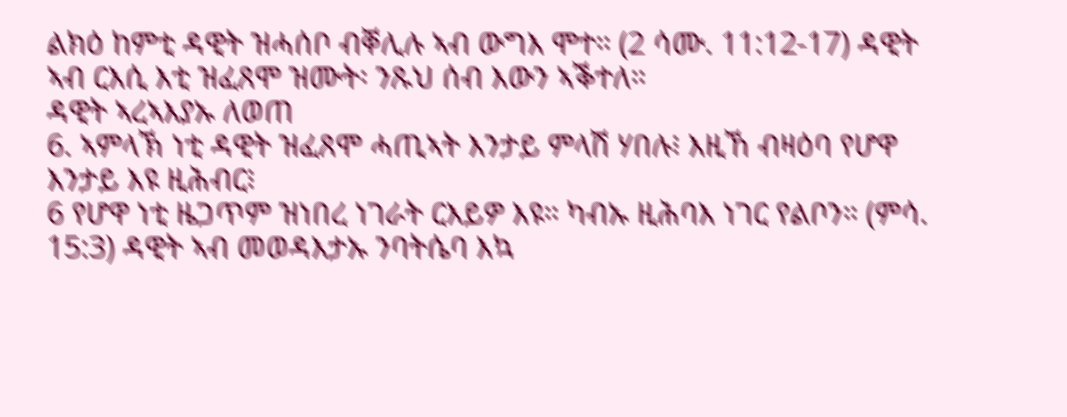ልክዕ ከምቲ ዳዊት ዝሓሰቦ ብቐሊሉ ኣብ ውግእ ሞተ። (2 ሳሙ. 11:12-17) ዳዊት ኣብ ርእሲ እቲ ዝፈጸሞ ዝሙት፡ ንጹህ ሰብ እውን ኣቕተለ።
ዳዊት ኣረኣእያኡ ለወጠ
6. ኣምላኽ ነቲ ዳዊት ዝፈጸሞ ሓጢኣት እንታይ ምላሽ ሃበሉ፧ እዚኸ ብዛዕባ የሆዋ እንታይ እዩ ዚሕብር፧
6 የሆዋ ነቲ ዜጋጥም ዝነበረ ነገራት ርእይዎ እዩ። ካብኡ ዚሕባእ ነገር የልቦን። (ምሳ. 15:3) ዳዊት ኣብ መወዳእታኡ ንባትሴባ እኳ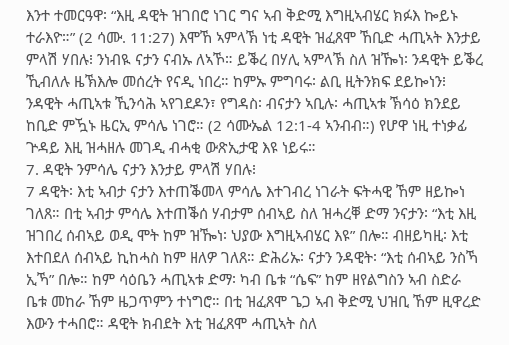እንተ ተመርዓዋ፡ “እዚ ዳዊት ዝገበሮ ነገር ግና ኣብ ቅድሚ እግዚኣብሄር ክፉእ ኰይኑ ተራእዮ።” (2 ሳሙ. 11:27) እሞኸ ኣምላኽ ነቲ ዳዊት ዝፈጸሞ ኸቢድ ሓጢኣት እንታይ ምላሽ ሃበሉ፧ ንነብዪ ናታን ናብኡ ለኣኾ። ይቕረ በሃሊ ኣምላኽ ስለ ዝዀነ፡ ንዳዊት ይቕረ ኺብለሉ ዜኽእሎ መሰረት የናዲ ነበረ። ከምኡ ምግባሩ፡ ልቢ ዚትንክፍ ደይኰነን፧ ንዳዊት ሓጢኣቱ ኺንሳሕ ኣየገደዶን፣ የግዳስ፡ ብናታን ኣቢሉ፡ ሓጢኣቱ ኽሳዕ ክንደይ ከቢድ ምዃኑ ዜርኢ ምሳሌ ነገሮ። (2 ሳሙኤል 12:1-4 ኣንብብ።) የሆዋ ነዚ ተነቃፊ ጕዳይ እዚ ዝሓዘሉ መገዲ ብሓቂ ውጽኢታዊ እዩ ነይሩ።
7. ዳዊት ንምሳሌ ናታን እንታይ ምላሽ ሃበሉ፧
7 ዳዊት፡ እቲ ኣብታ ናታን እተጠቕመላ ምሳሌ እተገብረ ነገራት ፍትሓዊ ኸም ዘይኰነ ገለጸ። በቲ ኣብታ ምሳሌ እተጠቕሰ ሃብታም ሰብኣይ ስለ ዝሓረቐ ድማ ንናታን፡ “እቲ እዚ ዝገበረ ሰብኣይ ወዲ ሞት ከም ዝዀነ፡ ህያው እግዚኣብሄር እዩ” በሎ። ብዘይካዚ፡ እቲ እተበደለ ሰብኣይ ኪከሓስ ከም ዘለዎ ገለጸ። ድሕሪኡ፡ ናታን ንዳዊት፡ “እቲ ሰብኣይ ንስኻ ኢኻ” በሎ። ከም ሳዕቤን ሓጢኣቱ ድማ፡ ካብ ቤቱ “ሴፍ” ከም ዘየልግስን ኣብ ስድራ ቤቱ መከራ ኸም ዜጋጥምን ተነግሮ። በቲ ዝፈጸሞ ጌጋ ኣብ ቅድሚ ህዝቢ ኸም ዚዋረድ እውን ተሓበሮ። ዳዊት ክብደት እቲ ዝፈጸሞ ሓጢኣት ስለ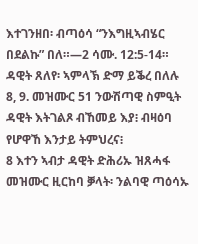እተገንዘበ፡ ብጣዕሳ “ንእግዚኣብሄር በደልኩ” በለ።—2 ሳሙ. 12:5-14።
ዳዊት ጸለየ፡ ኣምላኽ ድማ ይቕረ በለሉ
8, 9. መዝሙር 51 ንውሽጣዊ ስምዒት ዳዊት እትገልጾ ብኸመይ እያ፧ ብዛዕባ የሆዋኸ እንታይ ትምህረና፧
8 እተን ኣብታ ዳዊት ድሕሪኡ ዝጸሓፋ መዝሙር ዚርከባ ቓላት፡ ንልባዊ ጣዕሳኡ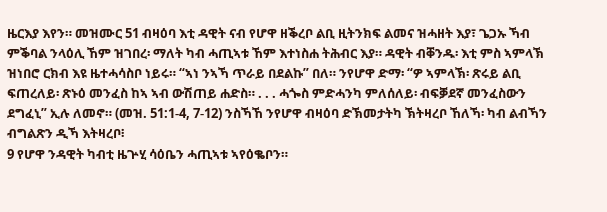ዜርእያ እየን። መዝሙር 51 ብዛዕባ እቲ ዳዊት ናብ የሆዋ ዘቕረቦ ልቢ ዚትንክፍ ልመና ዝሓዘት እያ፣ ጌጋኡ ኻብ ምቕባል ንላዕሊ ኸም ዝገበረ፡ ማለት ካብ ሓጢኣቱ ኸም እተነስሐ ትሕብር እያ። ዳዊት ብቐንዱ፡ እቲ ምስ ኣምላኽ ዝነበሮ ርክብ እዩ ዜተሓሳስቦ ነይሩ። “ኣነ ንኣኻ ጥራይ በደልኩ” በለ። ንየሆዋ ድማ፡ “ዎ ኣምላኽ፡ ጽሩይ ልቢ ፍጠረለይ፡ ጽኑዕ መንፈስ ከኣ ኣብ ውሽጠይ ሐድስ። . . . ሓጐስ ምድሓንካ ምለሰለይ፡ ብፍቓደኛ መንፈስውን ደግፈኒ” ኢሉ ለመኖ። (መዝ. 51:1-4, 7-12) ንስኻኸ ንየሆዋ ብዛዕባ ድኽመታትካ ኽትዛረቦ ኸለኻ፡ ካብ ልብኻን ብግልጽን ዲኻ እትዛረቦ፧
9 የሆዋ ንዳዊት ካብቲ ዜጕሂ ሳዕቤን ሓጢኣቱ ኣየዕቈቦን።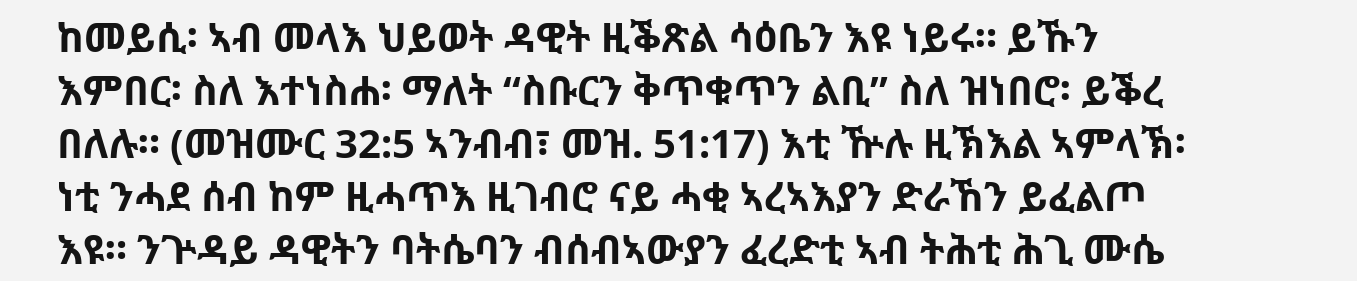ከመይሲ፡ ኣብ መላእ ህይወት ዳዊት ዚቕጽል ሳዕቤን እዩ ነይሩ። ይኹን እምበር፡ ስለ እተነስሐ፡ ማለት “ስቡርን ቅጥቁጥን ልቢ” ስለ ዝነበሮ፡ ይቕረ በለሉ። (መዝሙር 32:5 ኣንብብ፣ መዝ. 51:17) እቲ ዅሉ ዚኽእል ኣምላኽ፡ ነቲ ንሓደ ሰብ ከም ዚሓጥእ ዚገብሮ ናይ ሓቂ ኣረኣእያን ድራኸን ይፈልጦ እዩ። ንጕዳይ ዳዊትን ባትሴባን ብሰብኣውያን ፈረድቲ ኣብ ትሕቲ ሕጊ ሙሴ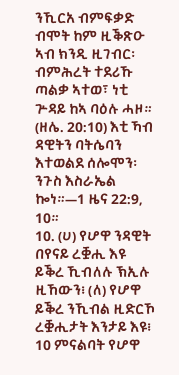ንኺርአ ብምፍቃድ ብሞት ከም ዚቕጽዑ ኣብ ክንዲ ዚገብር፡ ብምሕረት ተደሪኹ ጣልቃ ኣተወ፣ ነቲ ጕዳይ ከኣ ባዕሉ ሓዞ። (ዘሌ. 20:10) እቲ ኻብ ዳዊትን ባትሴባን እተወልደ ሰሎሞን፡ ንጉስ እስራኤል ኰነ።—1 ዜና 22:9, 10።
10. (ሀ) የሆዋ ንዳዊት በየናይ ረቛሒ እዩ ይቕረ ኺብለሉ ኽኢሉ ዚኸውን፧ (ለ) የሆዋ ይቕረ ንኺብል ዚድርኾ ረቛሒታት እንታይ እዩ፧
10 ምናልባት የሆዋ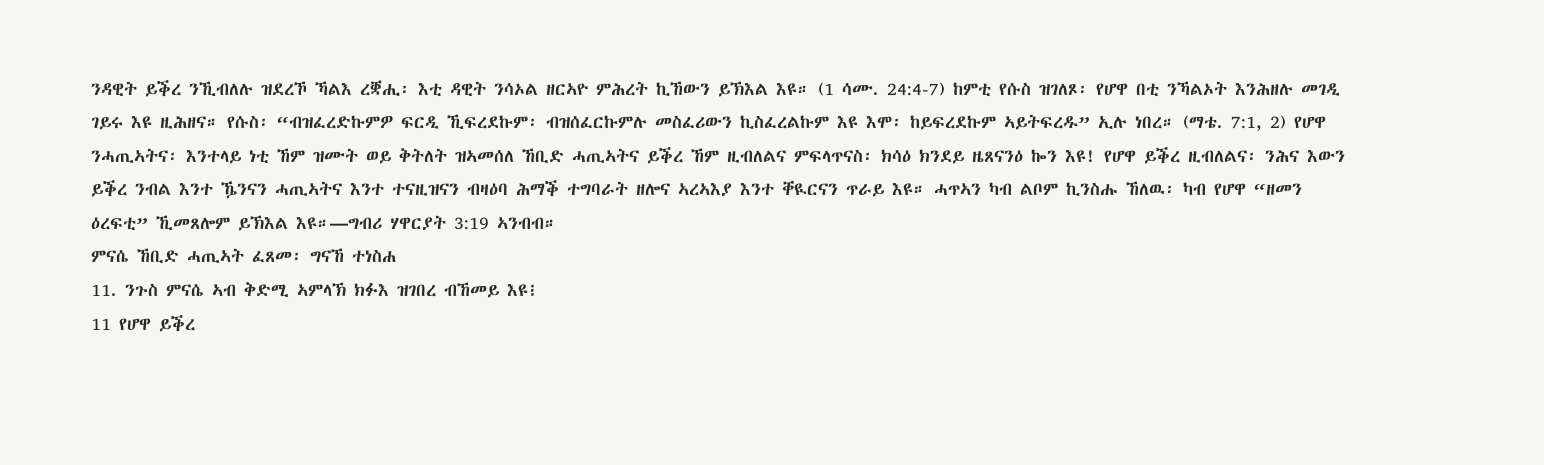ንዳዊት ይቕረ ንኺብለሉ ዝደረኾ ኻልእ ረቛሒ፡ እቲ ዳዊት ንሳኦል ዘርኣዮ ምሕረት ኪኸውን ይኽእል እዩ። (1 ሳሙ. 24:4-7) ከምቲ የሱስ ዝገለጾ፡ የሆዋ በቲ ንኻልኦት እንሕዘሉ መገዲ ገይሩ እዩ ዚሕዘና። የሱስ፡ “ብዝፈረድኩምዎ ፍርዲ ኺፍረደኩም፡ ብዝሰፈርኩምሉ መስፈሪውን ኪስፈረልኩም እዩ እሞ፡ ከይፍረደኩም ኣይትፍረዱ” ኢሉ ነበረ። (ማቴ. 7:1, 2) የሆዋ ንሓጢኣትና፡ እንተላይ ነቲ ኸም ዝሙት ወይ ቅትለት ዝኣመሰለ ኸቢድ ሓጢኣትና ይቕረ ኸም ዚብለልና ምፍላጥናስ፡ ክሳዕ ክንደይ ዜጸናንዕ ኰን እዩ! የሆዋ ይቕረ ዚብለልና፡ ንሕና እውን ይቕረ ንብል እንተ ዄንናን ሓጢኣትና እንተ ተናዚዝናን ብዛዕባ ሕማቕ ተግባራት ዘሎና ኣረኣእያ እንተ ቐዪርናን ጥራይ እዩ። ሓጥኣን ካብ ልቦም ኪንስሑ ኸለዉ፡ ካብ የሆዋ “ዘመን ዕረፍቲ” ኺመጸሎም ይኽእል እዩ።—ግብሪ ሃዋርያት 3:19 ኣንብብ።
ምናሴ ኸቢድ ሓጢኣት ፈጸመ፡ ግናኸ ተነስሐ
11. ንጉስ ምናሴ ኣብ ቅድሚ ኣምላኽ ክፉእ ዝገበረ ብኸመይ እዩ፧
11 የሆዋ ይቕረ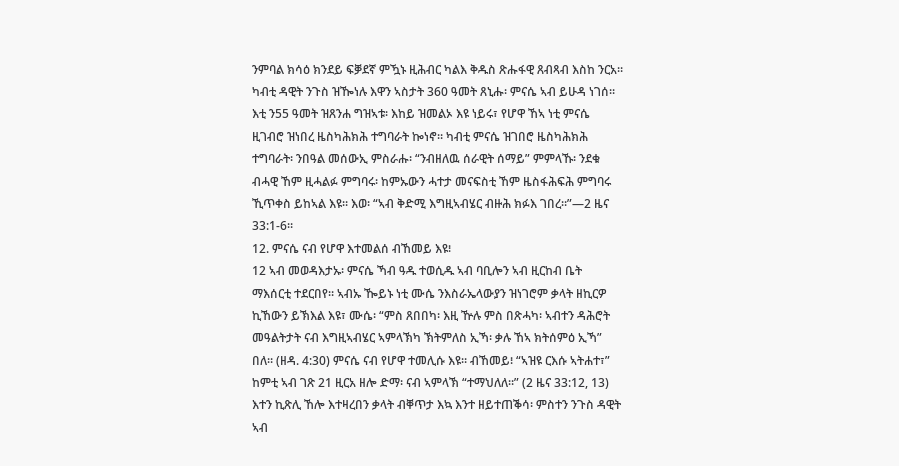ንምባል ክሳዕ ክንደይ ፍቓደኛ ምዃኑ ዚሕብር ካልእ ቅዱስ ጽሑፋዊ ጸብጻብ እስከ ንርአ። ካብቲ ዳዊት ንጉስ ዝዀነሉ እዋን ኣስታት 360 ዓመት ጸኒሑ፡ ምናሴ ኣብ ይሁዳ ነገሰ። እቲ ን55 ዓመት ዝጸንሐ ግዝኣቱ፡ እከይ ዝመልኦ እዩ ነይሩ፣ የሆዋ ኸኣ ነቲ ምናሴ ዚገብሮ ዝነበረ ዜስካሕክሕ ተግባራት ኰነኖ። ካብቲ ምናሴ ዝገበሮ ዜስካሕክሕ ተግባራት፡ ንበዓል መሰውኢ ምስራሑ፡ “ንብዘለዉ ሰራዊት ሰማይ” ምምላኹ፡ ንደቁ ብሓዊ ኸም ዚሓልፉ ምግባሩ፡ ከምኡውን ሓተታ መናፍስቲ ኸም ዜስፋሕፍሕ ምግባሩ ኺጥቀስ ይከኣል እዩ። እወ፡ “ኣብ ቅድሚ እግዚኣብሄር ብዙሕ ክፉእ ገበረ።”—2 ዜና 33:1-6።
12. ምናሴ ናብ የሆዋ እተመልሰ ብኸመይ እዩ፧
12 ኣብ መወዳእታኡ፡ ምናሴ ኻብ ዓዱ ተወሲዱ ኣብ ባቢሎን ኣብ ዚርከብ ቤት ማእሰርቲ ተደርበየ። ኣብኡ ዀይኑ ነቲ ሙሴ ንእስራኤላውያን ዝነገሮም ቃላት ዘኪርዎ ኪኸውን ይኽእል እዩ፣ ሙሴ፡ “ምስ ጸበበካ፡ እዚ ዅሉ ምስ በጽሓካ፡ ኣብተን ዳሕሮት መዓልትታት ናብ እግዚኣብሄር ኣምላኽካ ኽትምለስ ኢኻ፡ ቃሉ ኸኣ ክትሰምዕ ኢኻ” በለ። (ዘዳ. 4:30) ምናሴ ናብ የሆዋ ተመሊሱ እዩ። ብኸመይ፧ “ኣዝዩ ርእሱ ኣትሐተ፣” ከምቲ ኣብ ገጽ 21 ዚርአ ዘሎ ድማ፡ ናብ ኣምላኽ “ተማህለለ።” (2 ዜና 33:12, 13) እተን ኪጽሊ ኸሎ እተዛረበን ቃላት ብቐጥታ እኳ እንተ ዘይተጠቕሳ፡ ምስተን ንጉስ ዳዊት ኣብ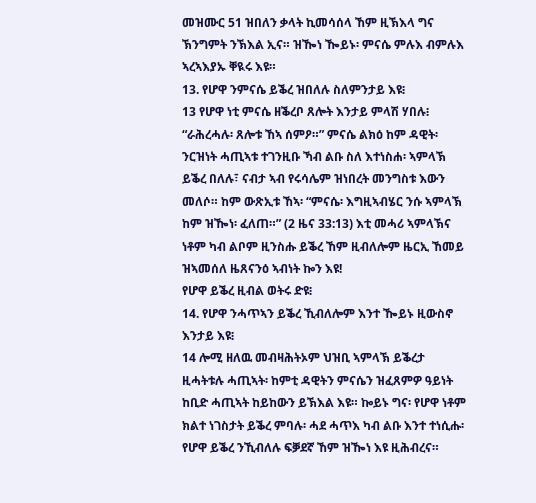መዝሙር 51 ዝበለን ቃላት ኪመሳሰላ ኸም ዚኽእላ ግና ኽንግምት ንኽእል ኢና። ዝዀነ ዀይኑ፡ ምናሴ ምሉእ ብምሉእ ኣረኣእያኡ ቐዪሩ እዩ።
13. የሆዋ ንምናሴ ይቕረ ዝበለሉ ስለምንታይ እዩ፧
13 የሆዋ ነቲ ምናሴ ዘቕረቦ ጸሎት እንታይ ምላሽ ሃበሉ፧ “ራሕረሓሉ፡ ጸሎቱ ኸኣ ሰምዖ።” ምናሴ ልክዕ ከም ዳዊት፡ ንርዝነት ሓጢኣቱ ተገንዚቡ ኻብ ልቡ ስለ እተነስሐ፡ ኣምላኽ ይቕረ በለሉ፣ ናብታ ኣብ የሩሳሌም ዝነበረት መንግስቱ እውን መለሶ። ከም ውጽኢቱ ኸኣ፡ “ምናሴ፡ እግዚኣብሄር ንሱ ኣምላኽ ከም ዝዀነ፡ ፈለጠ።” (2 ዜና 33:13) እቲ መሓሪ ኣምላኽና ነቶም ካብ ልቦም ዚንስሑ ይቕረ ኸም ዚብለሎም ዜርኢ ኸመይ ዝኣመሰለ ዜጸናንዕ ኣብነት ኰን እዩ!
የሆዋ ይቕረ ዚብል ወትሩ ድዩ፧
14. የሆዋ ንሓጥኣን ይቕረ ኺብለሎም እንተ ዀይኑ ዚውስኖ እንታይ እዩ፧
14 ሎሚ ዘለዉ መብዛሕትኦም ህዝቢ ኣምላኽ ይቕረታ ዚሓትቱሉ ሓጢኣት፡ ከምቲ ዳዊትን ምናሴን ዝፈጸምዎ ዓይነት ከቢድ ሓጢኣት ከይከውን ይኽእል እዩ። ኰይኑ ግና፡ የሆዋ ነቶም ክልተ ነገስታት ይቕረ ምባሉ፡ ሓደ ሓጥእ ካብ ልቡ እንተ ተነሲሑ፡ የሆዋ ይቕረ ንኺብለሉ ፍቓደኛ ኸም ዝዀነ እዩ ዚሕብረና።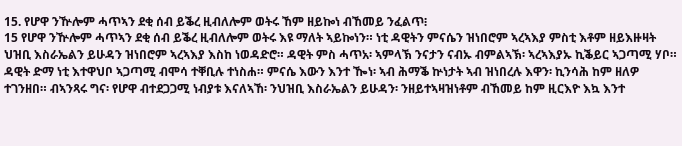15. የሆዋ ንዅሎም ሓጥኣን ደቂ ሰብ ይቕረ ዚብለሎም ወትሩ ኸም ዘይኰነ ብኸመይ ንፈልጥ፧
15 የሆዋ ንዅሎም ሓጥኣን ደቂ ሰብ ይቕረ ዚብለሎም ወትሩ እዩ ማለት ኣይኰነን። ነቲ ዳዊትን ምናሴን ዝነበሮም ኣረኣእያ ምስቲ እቶም ዘይእዙዛት ህዝቢ እስራኤልን ይሁዳን ዝነበሮም ኣረኣእያ እስከ ነወዳድሮ። ዳዊት ምስ ሓጥአ፡ ኣምላኽ ንናታን ናብኡ ብምልኣኽ፡ ኣረኣእያኡ ኪቕይር ኣጋጣሚ ሃቦ። ዳዊት ድማ ነቲ እተዋህቦ ኣጋጣሚ ብሞሳ ተቐቢሉ ተነስሐ። ምናሴ እውን እንተ ዀነ፡ ኣብ ሕማቕ ኵነታት ኣብ ዝነበረሉ እዋን፡ ኪንሳሕ ከም ዘለዎ ተገንዘበ። ብኣንጻሩ ግና፡ የሆዋ ብተደጋጋሚ ነብያቱ እናለኣኸ፡ ንህዝቢ እስራኤልን ይሁዳን፡ ንዘይተኣዛዝነቶም ብኸመይ ከም ዚርእዮ እኳ እንተ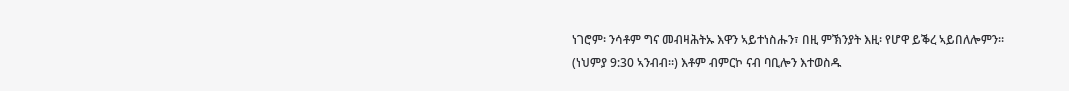ነገሮም፡ ንሳቶም ግና መብዛሕትኡ እዋን ኣይተነስሑን፣ በዚ ምኽንያት እዚ፡ የሆዋ ይቕረ ኣይበለሎምን። (ነህምያ 9:30 ኣንብብ።) እቶም ብምርኮ ናብ ባቢሎን እተወስዱ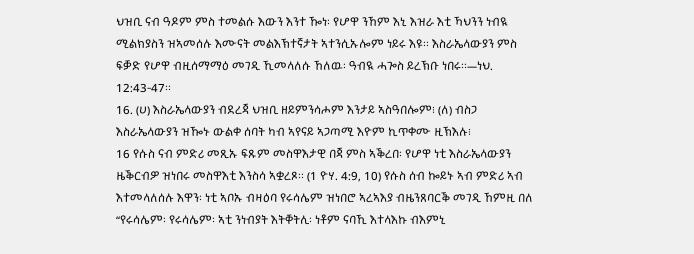ህዝቢ ናብ ዓዶም ምስ ተመልሱ እውን እንተ ዀነ፡ የሆዋ ንኸም እኒ እዝራ እቲ ኻህንን ነብዪ ሚልክያስን ዝኣመሰሉ እሙናት መልእኽተኛታት ኣተንሲኡሎም ነይሩ እዩ። እስራኤላውያን ምስ ፍቓድ የሆዋ ብዚሰማማዕ መገዲ ኺመላለሱ ኸለዉ፡ ዓብዪ ሓጐስ ይረኽቡ ነበሩ።—ነህ. 12:43-47።
16. (ሀ) እስራኤላውያን ብደረጃ ህዝቢ ዘይምንሳሖም እንታይ ኣስዓበሎም፧ (ለ) ብስጋ እስራኤላውያን ዝዀኑ ውልቀ ሰባት ካብ ኣየናይ ኣጋጣሚ እዮም ኪጥቀሙ ዚኽእሉ፧
16 የሱስ ናብ ምድሪ መጺኡ ፍጹም መስዋእታዊ በጃ ምስ ኣቕረበ፡ የሆዋ ነቲ እስራኤላውያን ዜቕርብዎ ዝነበሩ መስዋእቲ እንስሳ ኣቋረጾ። (1 ዮሃ. 4:9, 10) የሱስ ሰብ ኰይኑ ኣብ ምድሪ ኣብ እተመላለሰሉ እዋን፡ ነቲ ኣቦኡ ብዛዕባ የሩሳሌም ዝነበሮ ኣረኣእያ ብዜንጸባርቕ መገዲ ኸምዚ በለ “የሩሳሌም፡ የሩሳሌም፡ ኣቲ ንነብያት እትቐትሊ፡ ነቶም ናባኺ እተላእኩ ብእምኒ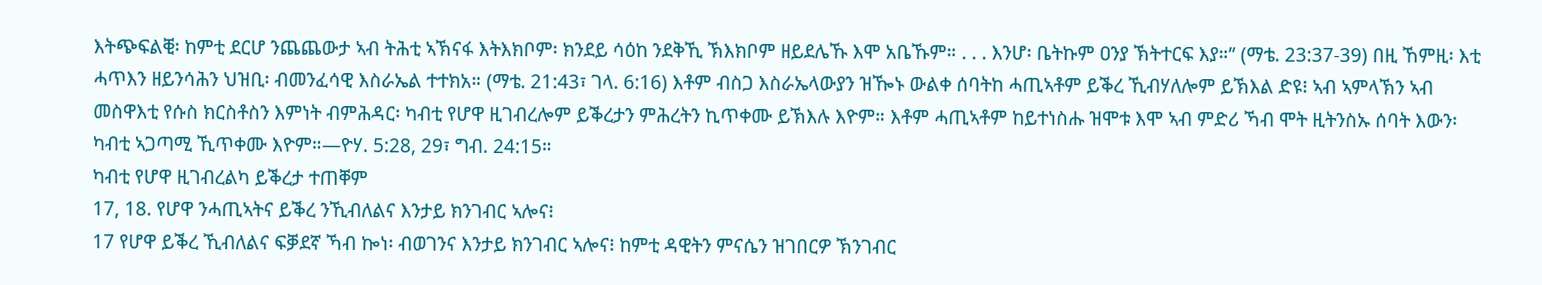እትጭፍልቒ፡ ከምቲ ደርሆ ንጨጨውታ ኣብ ትሕቲ ኣኽናፋ እትእክቦም፡ ክንደይ ሳዕከ ንደቅኺ ኽእክቦም ዘይደሌኹ እሞ አቤኹም። . . . እንሆ፡ ቤትኩም ዐንያ ኽትተርፍ እያ።” (ማቴ. 23:37-39) በዚ ኸምዚ፡ እቲ ሓጥእን ዘይንሳሕን ህዝቢ፡ ብመንፈሳዊ እስራኤል ተተክአ። (ማቴ. 21:43፣ ገላ. 6:16) እቶም ብስጋ እስራኤላውያን ዝዀኑ ውልቀ ሰባትከ ሓጢኣቶም ይቕረ ኺብሃለሎም ይኽእል ድዩ፧ ኣብ ኣምላኽን ኣብ መስዋእቲ የሱስ ክርስቶስን እምነት ብምሕዳር፡ ካብቲ የሆዋ ዚገብረሎም ይቕረታን ምሕረትን ኪጥቀሙ ይኽእሉ እዮም። እቶም ሓጢኣቶም ከይተነስሑ ዝሞቱ እሞ ኣብ ምድሪ ኻብ ሞት ዚትንስኡ ሰባት እውን፡ ካብቲ ኣጋጣሚ ኺጥቀሙ እዮም።—ዮሃ. 5:28, 29፣ ግብ. 24:15።
ካብቲ የሆዋ ዚገብረልካ ይቕረታ ተጠቐም
17, 18. የሆዋ ንሓጢኣትና ይቕረ ንኺብለልና እንታይ ክንገብር ኣሎና፧
17 የሆዋ ይቕረ ኺብለልና ፍቓደኛ ኻብ ኰነ፡ ብወገንና እንታይ ክንገብር ኣሎና፧ ከምቲ ዳዊትን ምናሴን ዝገበርዎ ኽንገብር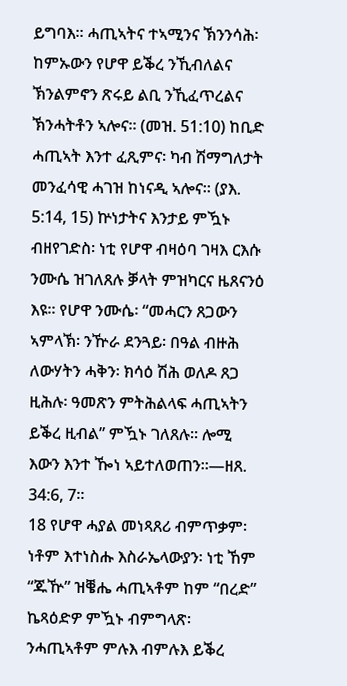ይግባእ። ሓጢኣትና ተኣሚንና ኽንንሳሕ፡ ከምኡውን የሆዋ ይቕረ ንኺብለልና ኽንልምኖን ጽሩይ ልቢ ንኺፈጥረልና ኽንሓትቶን ኣሎና። (መዝ. 51:10) ከቢድ ሓጢኣት እንተ ፈጺምና፡ ካብ ሽማግለታት መንፈሳዊ ሓገዝ ከነናዲ ኣሎና። (ያእ. 5:14, 15) ኵነታትና እንታይ ምዃኑ ብዘየገድስ፡ ነቲ የሆዋ ብዛዕባ ገዛእ ርእሱ ንሙሴ ዝገለጸሉ ቓላት ምዝካርና ዜጸናንዕ እዩ። የሆዋ ንሙሴ፡ “መሓርን ጸጋውን ኣምላኽ፡ ንዅራ ደንጓይ፡ በዓል ብዙሕ ለውሃትን ሓቅን፡ ክሳዕ ሽሕ ወለዶ ጸጋ ዚሕሉ፡ ዓመጽን ምትሕልላፍ ሓጢኣትን ይቕረ ዚብል” ምዃኑ ገለጸሉ። ሎሚ እውን እንተ ዀነ ኣይተለወጠን።—ዘጸ. 34:6, 7።
18 የሆዋ ሓያል መነጻጸሪ ብምጥቃም፡ ነቶም እተነስሑ እስራኤላውያን፡ ነቲ ኸም “ጁዅ” ዝቔሔ ሓጢኣቶም ከም “በረድ” ኬጻዕድዎ ምዃኑ ብምግላጽ፡ ንሓጢኣቶም ምሉእ ብምሉእ ይቕረ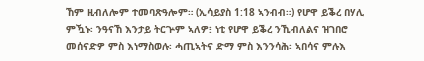ኸም ዚብለሎም ተመባጽዓሎም። (ኢሳይያስ 1:18 ኣንብብ።) የሆዋ ይቕረ በሃሊ ምዃኑ፡ ንዓናኸ እንታይ ትርጕም ኣለዎ፧ ነቲ የሆዋ ይቕረ ንኺብለልና ዝገበሮ መሰናድዎ ምስ እነማስወሉ፡ ሓጢኣትና ድማ ምስ እንንሳሕ፡ ኣበሳና ምሉእ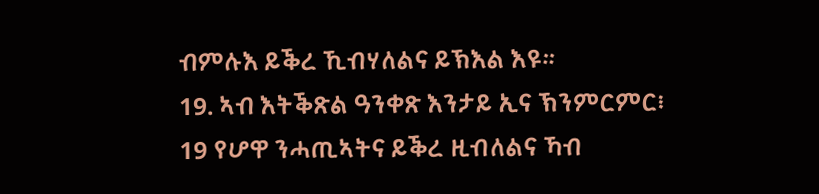ብምሉእ ይቕረ ኺብሃለልና ይኽእል እዩ።
19. ኣብ እትቕጽል ዓንቀጽ እንታይ ኢና ኽንምርምር፧
19 የሆዋ ንሓጢኣትና ይቕረ ዚብለልና ኻብ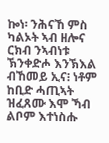ኰነ፡ ንሕናኸ ምስ ካልኦት ኣብ ዘሎና ርክብ ንኣብነቱ ኽንቀድሖ እንኽእል ብኸመይ ኢና፧ ነቶም ከቢድ ሓጢኣት ዝፈጸሙ እሞ ኻብ ልቦም እተነስሑ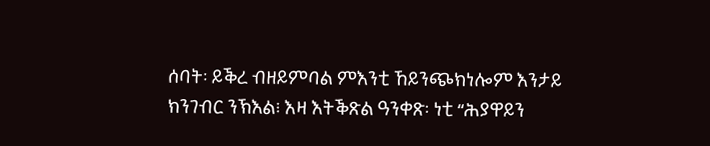ሰባት፡ ይቕረ ብዘይምባል ምእንቲ ኸይንጭክነሎም እንታይ ክንገብር ንኽእል፧ እዛ እትቕጽል ዓንቀጽ፡ ነቲ “ሕያዋይን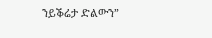ንይቕሬታ ድልውን”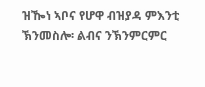ዝዀነ ኣቦና የሆዋ ብዝያዳ ምእንቲ ኽንመስሎ፡ ልብና ንኽንምርምር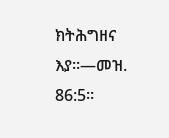ክትሕግዘና እያ።—መዝ. 86:5።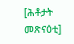[ሕቶታት መጽናዕቲ]